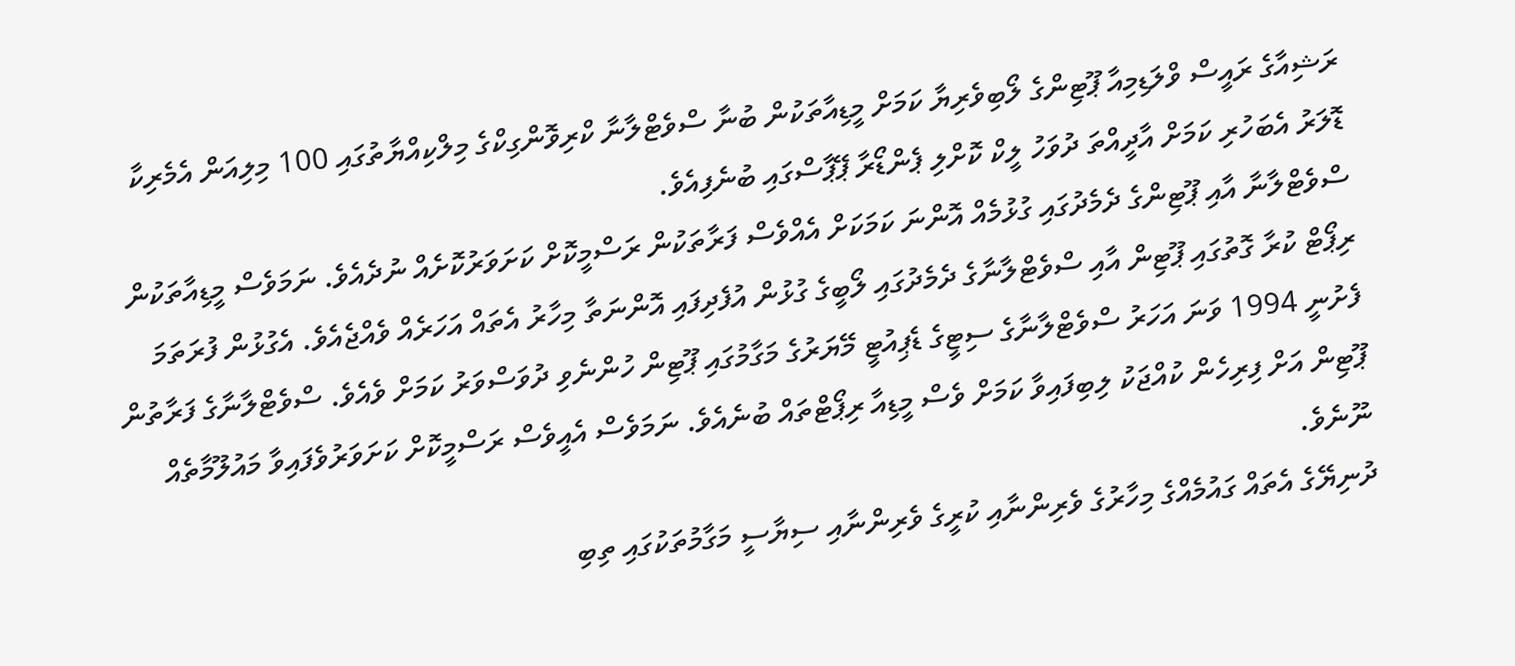ރަޝިއާގެ ރައީސް ވްލަޑިމިއާ ޕޫޓިންގެ ލޯބިވެރިޔާ ކަމަށް މީޑިއާތަކުން ބުނާ ސްވެޓްލާނާ ކްރިވޮންގިކްގެ މިލްކިއްޔާތުގައި 100 މިލިއަން އެމެރިކާ ޑޮލަރު އެބަހުރި ކަމަށް އާދީއްތަ ދުވަހު ލީކް ކޮށްލި ޕެންޑޯރާ ޕޭޕާސްގައި ބުނެފިއެވެ.
ސްވެޓްލާނާ އާއި ޕޫޓިންގެ ދެމެދުގައި ގުޅުމެއް އޮންނަ ކަމަކަށް އެއްވެސް ފަރާތަކުން ރަސްމީކޮށް ކަށަވަރުކޮށެއް ނުދެއެވެ. ނަމަވެސް މީޑިއާތަކުން ރިޕޯޓް ކުރާ ގޮތުގައި ޕޫޓިން އާއި ސްވެޓްލާނާގެ ދެމެދުގައި ލޯބީގެ ގުޅުން އުފެދިފައި އޮންނަތާ މިހާރު އެތައް އަހަރެއް ވެއްޖެއެވެ. އެގުޅުން ފުރަތަމަ ފެށުނީ 1994 ވަނަ އަހަރު ސްވެޓްލާނާގެ ސިޓީގެ ޑެޕިއުޓީ މޭޔަރުގެ މަގާމުގައި ޕޫޓިން ހުންނެވި ދުވަސްވަރު ކަމަށް ވެއެވެ. ސްވެޓްލާނާގެ ފަރާތުން ޕޫޓިން އަށް ފިރިހެން ކުއްޖަކު ލިބިފައިވާ ކަމަށް ވެސް މީޑިއާ ރިޕޯޓްތައް ބުނެއެވެ. ނަމަވެސް އެއީވެސް ރަސްމީކޮށް ކަށަވަރުވެފައިވާ މައުލޫމާތެއް ނޫނެވެ.
ދުނިޔޭގެ އެތައް ގައުމެއްގެ މިހާރުގެ ވެރިންނާއި ކުރީގެ ވެރިންނާއި ސިޔާސީ މަގާމުތަކުގައި ތިބި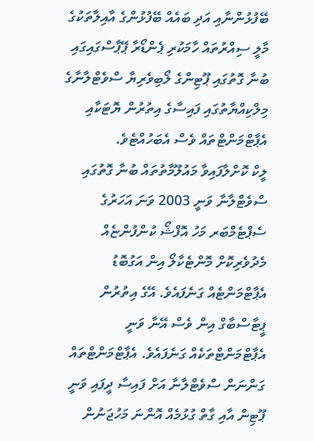ބޭފުޅުންނާއި އަދި ބައެއް ބޭފުޅުންގެ އާއިލާތަކުގެ މާލީ ސިއްރުތައް ހާމަކުރި ޕެންޑޯރާ ޕޭޕާސްގައިގައި ބުނާ ގޮތުގައި ޕޫޓިންގެ ލޯބިވެރިޔާ ސްވެޓްލާނާގެ މިލްކިއްޔާތުގައި ފައިސާގެ އިތުރުން ޔޮޓަކާއި އެޕާޓްމަންޓްތައް ވެސް އެބަހުއްޓެވެ.
ލީކް ކޮށްލާފައިވާ މައުލޫމާތުތައް ބުނާ ގޮތުގައި ސްވެޓްލާނާ ވަނީ 2003 ވަނަ އަހަރުގެ ސެޕްޓެމްބަރ މަހު އޮފްޝޯ ކުންފުންޏެއް މެދުވެރިކޮށް މޮންޓެކާލޯ އިން އަގުބޮޑު އެޕާޓްމަންޓެއް ގަނެފައެވެ. އޭގެ އިތުރުން ޕީޓާސްބާގް އިން ވެސް އޭނާ ވަނީ އެޕާޓްމަންޓްތަކެއް ގަނެފައެވެ. އެޕާޓްމަންޓްތައް ގަންނަން ސްވެޓްލާނާ އަށް ފައިސާ ދީފައި ވަނީ ޕޫޓިން އާއި ގާތް ގުޅުމެއް އޮންނަ މަހުޖަނުން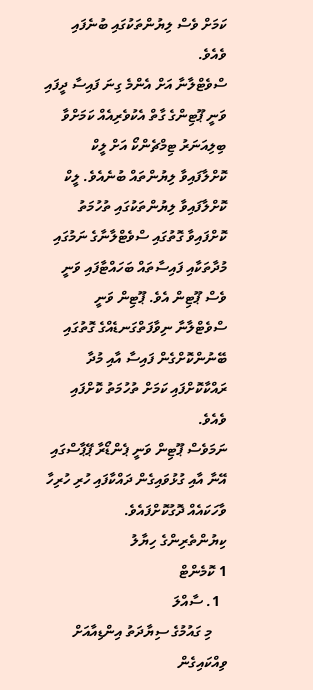ކަމަށް ވެސް ލިޔުންތަކުގައި ބުނެފައި ވެއެވެ.
ސްވެޓްލާނާ އަށް އެންމެ ގިނަ ފައިސާ ދީފައި ވަނީ ޕޫޓިންގެ ގާތް އެކުވެރިއެއް ކަމަށްވާ ބިލިއަނަރު ޓިމްޗެންކޯ އަށް ލީކް ކޮށްލާފައިވާ ލިޔުންތައް ބުނެއެވެ. ލީކް ކޮށްލާފައިވާ ލިޔުންތަކުގައި ތުހުމަތު ކޮށްފައިވާ ގޮތުގައި ސްވެޓްލާނާގެ ނަމުގައި މުދާތަކާއި ފައިސާތައް ބަހައްޓާފައި ވަނީ ވެސް ޕޫޓިން އެވެ. ޕޫޓިން ވަނީ ސްވެޓްލާނާ ނިވާފަތްގަނޑެއްގެ ގޮތުގައި ބޭނުންކޮށްގެން ފައިސާ އާއި މުދާ ރައްކާކޮށްފައި ކަމަށް ތުހުމަތު ކޮށްފައި ވެއެވެ.
ނަމަވެސް ޕޫޓިން ވަނީ ޕެންޑޯރާ ޕޭޕާސްގައި އޭނާ އާއި ގުޅުވައިގެން ދައްކާފައި ހުރި ހުރިހާ ވާހަކައެއް ދޮގުކޮށްފައެވެ.
ކިޔުންތެރިންގެ ހިޔާލު
1 ކޮމެންޓް
  1. ސާއްލަ
    މި ގައުމުގެ ސިޔާދަތު އިންޑިއާއަށް ވިއްކައިގެން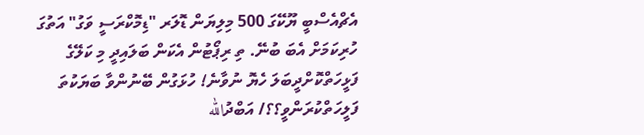އެޗްއެސްބީ ޔޫކޭގަ 500 މިލިޔަން ޑޮލަރ "ޑިމޮކްރަސީ ވަގު" އަތުގަ ހުރިކަމަށް އެބަ ބުނޭ. ތި ރިޕޯޓުން އެކަން ބަލައިދީ މި ކަލޭގެ ފަޅީހަތްކޮށްދީބަލަ ހެޔޮ ނުވާނެ! ހުޅަގުން ބޭނުންވާ ބަޔަކުތަ ފަލީހަތްކުރަންވީ؟؟/ އަބްދުالله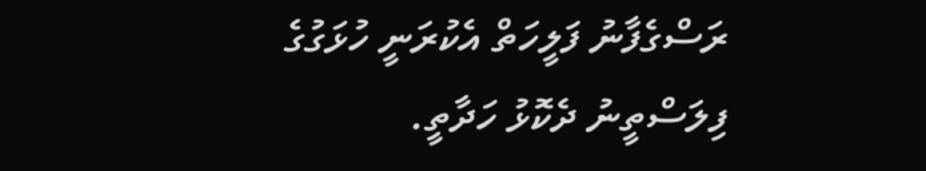ރަސްގެފާނު ފަލީހަތް އެކުރަނީ ހުޅަގުގެ ފިލަސްތީނު ދެކޮޅު ހަދާތީ.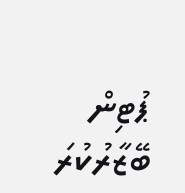ޕުޓިން ބޭޒާރުކުރަ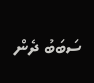ސަބަބު ދެން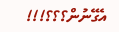އެގޭނުން؟؟؟!!!